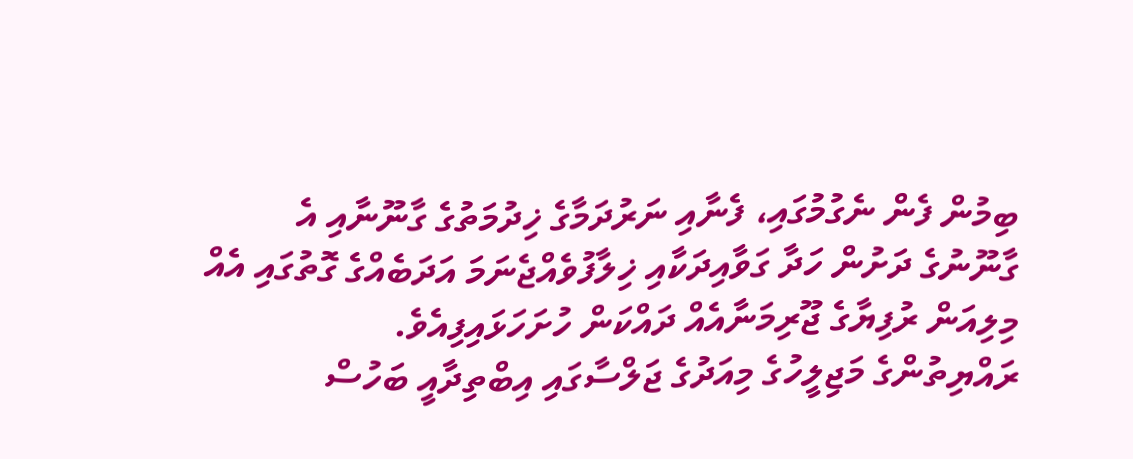ބިމުން ފެން ނެގުމުގައި، ފެނާއި ނަރުދަމާގެ ޚިދުމަތުގެ ގާނޫނާއި އެ ގާނޫނުގެ ދަށުން ހަދާ ގަވާއިދަކާއި ޚިލާފުވެއްޖެނަމަ އަދަބެއްގެ ގޮތުގައި އެއް މިލިއަން ރުފިޔާގެ ޖޫރިމަނާއެއް ދައްކަން ހުށަހަޅައިފިއެވެ.
ރައްޔިތުންގެ މަޖިލީހުގެ މިއަދުގެ ޖަލްސާގައި އިބްތިދާއީ ބަހުސް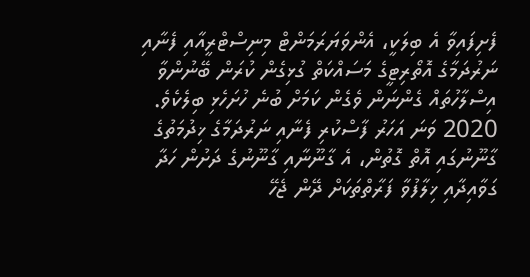ފެށިފައިވާ އެ ބިލަކީ، އެންވަޔަރަމަންޓް މިނިސްޓްރީއާއި ފެނާއި ނަރުދަމާގެ އޮތޯރިޓީގެ މަސައްކަތް ގުޅިގެން ކުރަން ބޭނުންވާ އިސްލާހުތައް ގެންނަން ވެގެން ކަމަށް ބުނެ ހުށަހެޅި ބިލެކެވެ.
2020 ވަނަ އަހަރު ފާސްކުރި ފެނާއި ނަރުދަމާގެ ޚިދުމަތުގެ ގާނޫނުގައި އޮތް ގޮތުން، އެ ގާނޫނާއި ގާނޫނުގެ ދަށުން ހަދާ ގަވާއިދާއި ޚިލާފުވާ ފަރާތްތަކަށް ދޭން ޖެހޭ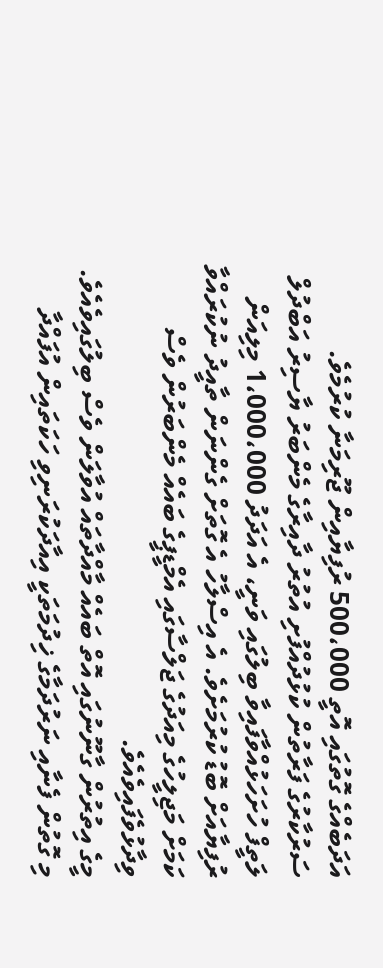އަދަބެއްގެ ގޮތުގައި އޮތީ 500،000 ރުފިޔާއިން ޖޫރިމަނާ ކުރުމެވެ.
ސަރުކާރުގެ ފަރާތުން ކުޅުދުއްފުށި އުތުރު ދާއިރާގެ މެންބަރު ޔާސިރު އަބްދުލް ލަތީފް ހުށަހަޅުއްވާފައިވާ ބިލުގައި ވަނީ، އެ އަދަދު 1،000،000 މިލިއަން ރުފިޔާއަށް ބޮޑު ކުރުމަށެވެ. އެ އިސްލާހު އެ ގޮތަށް ގެންނަން ތާއީދު ނުކުރައްވާ ކަމަށް މަޖިލީހުގެ މިއަދުގެ ޖަލްސާގައި އެމްޑީޕީގެ ބައެއް މެންބަރުން ވެސް ވިދާޅުވެފައިވެއެވެ.
މީގެ އިތުރުން ގާނޫނުގައި އޮތް ބައެއް މާއްދާތައް އުވާލަން ވެސް ބިލުގައިވެއެވެ. މި ގޮތުން ފެނާއި ނަރުދަމާގެ ޚިދުމަތަކީ އިއާދަކުރަނިވި ހަކަތައިން އުފައްދާ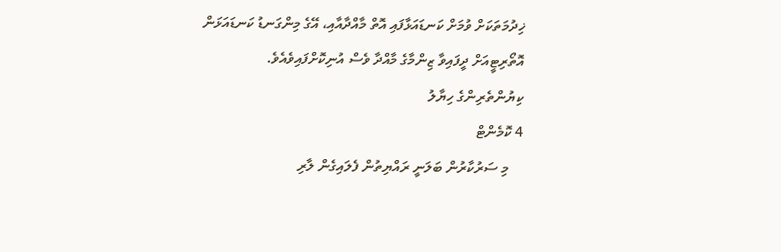ޚިދުމަތަކަށް ވުމަށް ކަނޑައަޅާފައި އޮތް މާއްދާއާއި، އޭގެ މިންގަނޑު ކަނޑައަޅަން އޮތޯރިޓީއަށް ދީފައިވާ ޒިންމާގެ މާއްދާ ވެސް އުނިކޮށްފައިވެއެވެ.
ކިޔުންތެރިންގެ ހިޔާލު
4 ކޮމެންޓް
    މި ސަރުކާރުން ބަލަނީ ރައްޔިތުން ފެލައިގެން ލާރި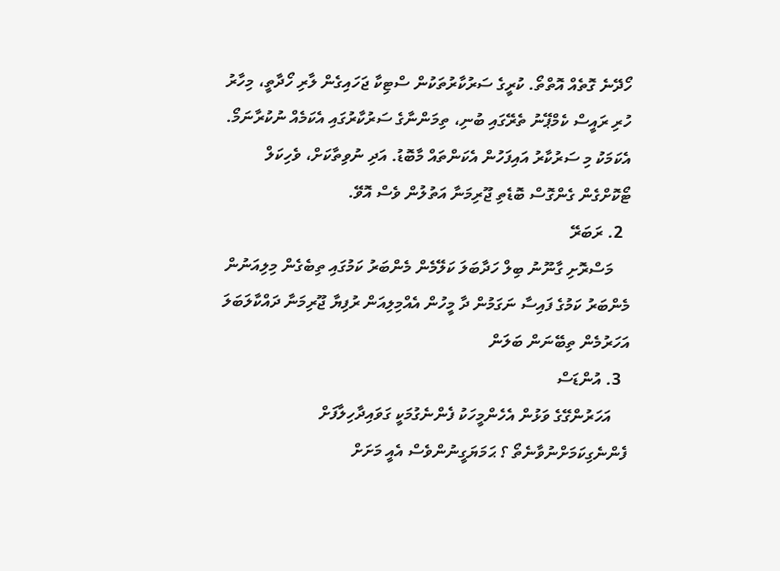ހޯދޭނެ ގޮތެއް އޮތްތޯ. ކުރީގެ ސަރުކާރުތަކުން ސްޓިކާ ޖަހައިގެން ލާރި ހޯދާތީ، މިހާރު ހުރި ރައީސް ކެމްޕޭނު ތެރޭގައި ބުނި، ތިމަންނާގެ ސަރުކާރުގައި އެކަމެއް ނުކުރާނަމޯ. އެކަމަކު މި ސަރުކާރު އައިފަހުން އެކަންތައް މާބޮޑު. އަދި ނުވިތާކަށް، ވެހިކަލް ޓޯކޮށްގެން ގެންގޮސް ބޮޑެތި ޖޫރިމަނާ އަތުލުން ވެސް އޮވޭ.
  2. ރަބަރޭ
    މަސްރޮށި ގާނޫނު ބިލް ހަދާބަލަ ކަލޭމެން މެންބަރު ކަމުގައި ތިބެގެން މިލިއަނުން މެންބަރު ކަމުގެ ފައިސާ ނަގަމުން ދާ މީހުން އެއްމިލިއަން ރުފިޔާ ޖޫރިމަނާ ދައްކާލަބަލަ އަހަރުމެން ތިބޭނަން ބަލަން
  3. އުންޑަސް
    އަހަރުންގޭގެ ވަޅުން އެހެންމީހަކު ފެންނެގުމަކީ ގަވައިދާހިލާފަށް ފެންނެގިކަމަށްނުވާނެތޯ ؟ ޙަމަޔަގީނުންވެސް އެއީ މަށަށް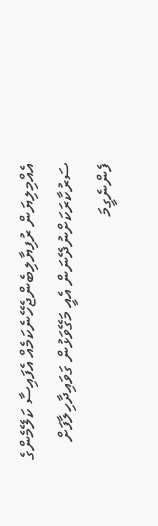އެއްމިލިޔަން ރުފިޔާލިބެންޖެހޭނެކަމެއް އެފައިސާ ކަލޭމެންގެ ސަރުކާރަކަށްނުދޭނަން އެއީ މަގޭވަޅުން ގަވައިދާހިލާފަށް ފެންނެގީމަ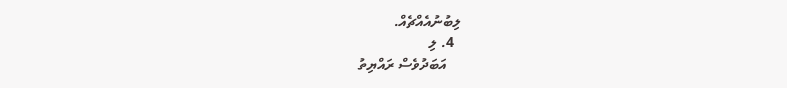ލިބުނުއެއްޗެއް.
  4. ލި
    އަބަދުވެސް ރައްޔިތު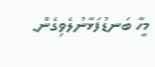މީހާ ބަނޑުފަޅާނުލެވިގެން.